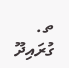ތ. ގުރައިދޫ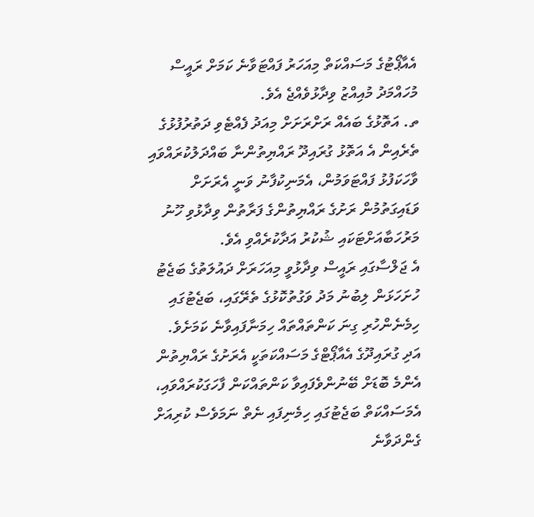އެއާޕޯޓުގެ މަސައްކަތް މިއަހަރު ފައްޓަވާނެ ކަމަށް ރައީސް މުހައްމަދު މުއިއްޒު ވިދާޅުވެއްޖެ އެވެ.
ތ. އަތޮޅުގެ ބައެއް ރަށްރަށަށް މިއަދު ފެއްޓެވި ދަތުރުފުޅުގެ ތެރެއިން އެ އަތޮޅު ގުރައިދޫ ރައްޔިތުންނާ ބައްދަލުކުރައްވައި ވާހަކަފުޅު ފައްޓަވަމުން، އެމަނިކުފާނު ވަނީ އެރަށަށް ވަޑައިގަތުމުން ރަށުގެ ރައްޔިތުންގެ ފަރާތުން ވިދާޅުވި ހޫނު މަރުހަބާއަށްޓަކައި ޝުކުރު އަދާކުރެއްވި އެވެ.
އެ ޖަލްސާގައި ރައީސް ވިދާޅުވީ މިއަހަރަށް ދައުލަތުގެ ބަޖެޓު ހުށަހަޅަން ލިބުނު މަދު ވަގުތުކޮޅުގެ ތެރޭގައި، ބަޖެޓުގައި ހިމެނެންހުރި ގިނަ ކަންތައްތައް ހިމަނާފައިވާނެ ކަމަށެވެ. އަދި ގުރައިދޫގެ އެއާޕޯޓްގެ މަސައްކަތަކީ އެރަށުގެ ރައްޔިތުން އެންމެ ބޮޑަށް ބޭނުންވެފައިވާ ކަންތައްކަން ފާހަގަކުރައްވައި، އެމަސައްކަތް ބަޖެޓުގައި ހިމެނިފައި ނެތް ނަމަވެސް ކުރިއަށް ގެންދަވާނެ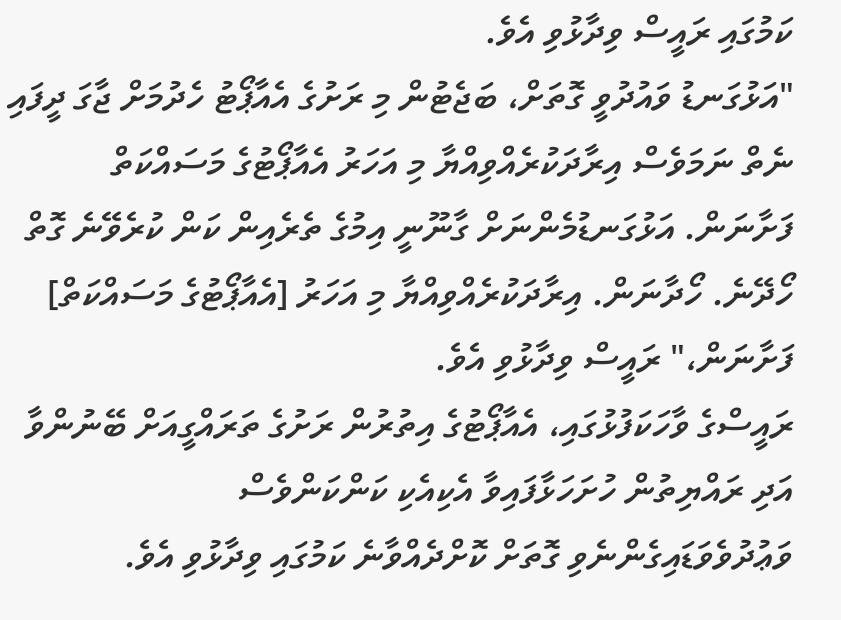ކަމުގައި ރައީސް ވިދާޅުވި އެވެ.
"އަޅުގަނޑު ވައުދުވީ ގޮތަށް، ބަޖެޓުން މި ރަށުގެ އެއާޕޯޓު ހެދުމަށް ޖާގަ ދީފައި ނެތް ނަމަވެސް އިރާދަކުރެއްވިއްޔާ މި އަހަރު އެއާޕޯޓުގެ މަސައްކަތް ފަށާނަން. އަޅުގަނޑުމެންނަށް ގާނޫނީ އިމުގެ ތެރެއިން ކަން ކުރެވޭނެ ގޮތް ހޯދޭނެ. ހޯދާނަން. އިރާދަކުރެއްވިއްޔާ މި އަހަރު [އެއާޕޯޓުގެ މަސައްކަތް] ފަށާނަން،" ރައީސް ވިދާޅުވި އެވެ.
ރައީސްގެ ވާހަކަފުޅުގައި، އެއާޕޯޓުގެ އިތުރުން ރަށުގެ ތަރައްގީއަށް ބޭނުންވާ އަދި ރައްޔިތުން ހުށަހަޅާފައިވާ އެކިއެކި ކަންކަންވެސް ވަޢުދުވެވަޑައިގެންނެވި ގޮތަށް ކޮށްދެއްވާނެ ކަމުގައި ވިދާޅުވި އެވެ.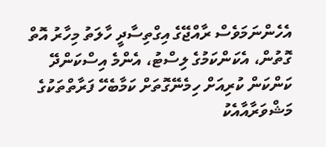އެހެންނަމަވެސް ރާއްޖޭގެ އިގްތިސާދީ ހާލަތު މިހާރު އޮތް ގޮތުން، އެކަންކަމުގެ ލިސްޓު، އެންމެ އިސްކަންދޭ ކަންކަން ކުރިއަށް ހިމެނޭގޮތަށް ކަމާބެހޭ ފަރާތްތަކުގެ މަޝްވަރާއާއެކު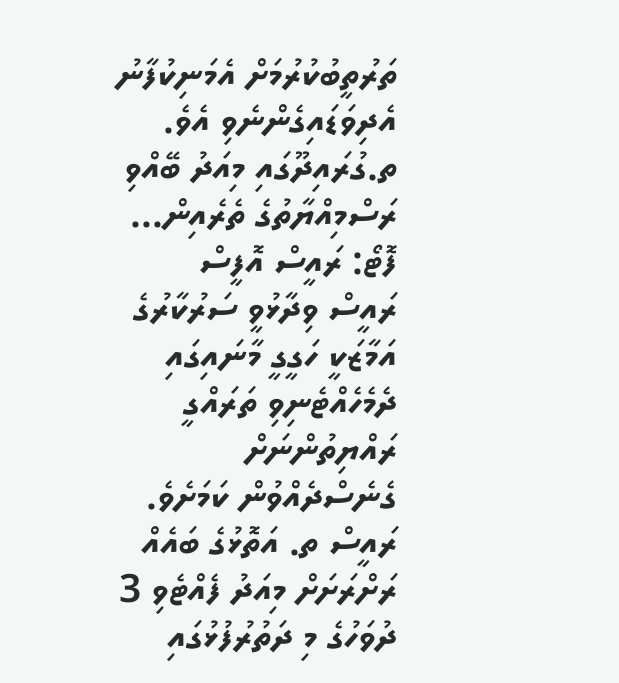ތަރުތީބުކުރުމަށް އެމަނިކުފާނު އެދިވަޑައިގެންނެވި އެވެ.
ތ.ގުރައިދޫގައި މިއަދު ބޭއްވި ރަސްމިއްޔާތުގެ ތެރެއިން... ފޮޓޯ: ރައީސް އޮފީސް
ރައީސް ވިދާޅުވީ ސަރުކާރުގެ އަމާޒަކީ ހަގީގީ މާނައިގައި ދެމެހެއްޓެނިވި ތަރައްގީ ރައްޔިތުންނަށް ގެނެސްދެއްވުން ކަމަށެވެ.
ރައީސް ތ. އަތޮޅުގެ ބައެއް ރަށްރަށަށް މިއަދު ފެއްޓެވި 3 ދުވަހުގެ މި ދަތުރުފުޅުގައި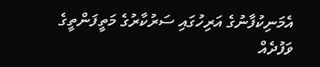އެމަނިކުފާނުގެ އަރިހުގައި ސަރުކާރުގެ މަތީފަންތީގެ ވަފުދެއް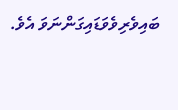ބައިވެރިވެވަޑައިގަންނަވަ އެވެ.